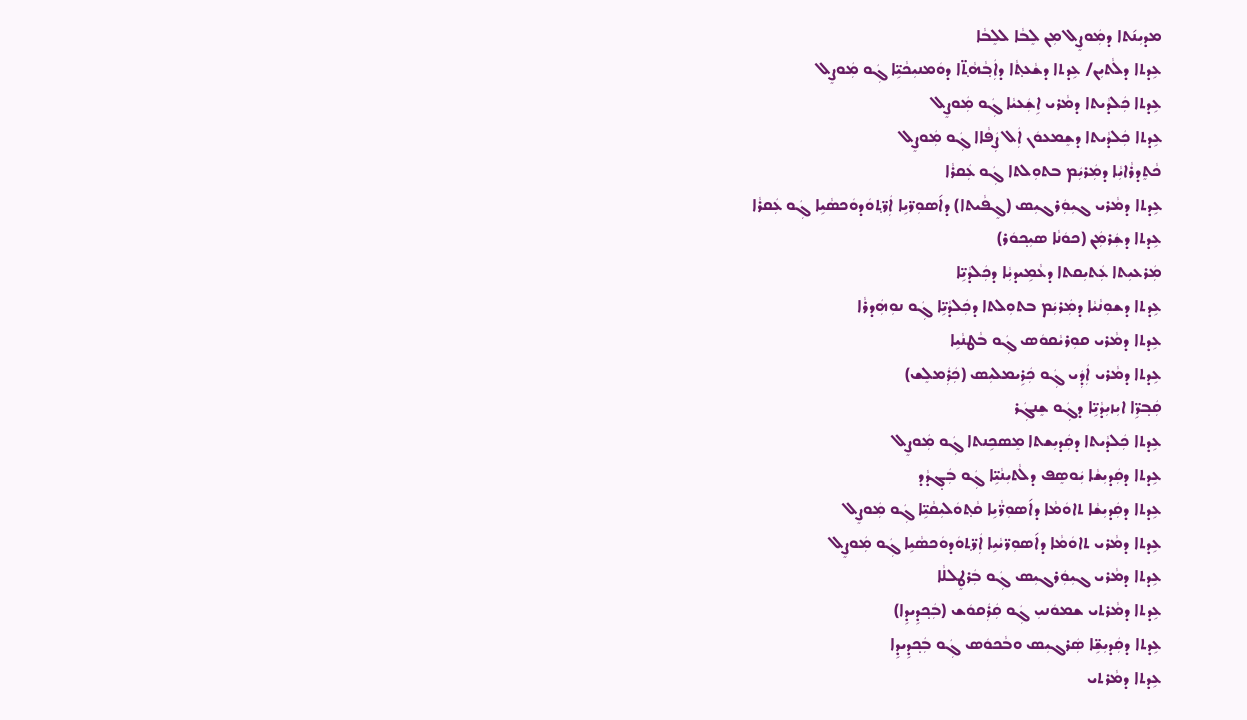ܡܕܝܼܢ݇ܬܐ ܕܡܲܘܨܸܠ ܡܼܢ ܠܸܒܵܐ ܠܠܸܒܵܐ
ܥܹܕܬܐ ܕܠܵܬܝܼܢ/ ܥܹܕܬܐ ܕܫܵܥܬ݂ܵܐ ܕܐܲܒ݂ܵܗܵܬ݂̈ܐ ܕܘܿܡܢܝܼܟܵܝܹ̈ܐ ܓܲܘ ܡܲܘܨܸܠ
ܥܹܕܬܐ ܟܲܠܕܵܝܬܐ ܕܡܵܪܝ ܐܹܫܲܥܝܵܐ ܓܲܘ ܡܲܘܨܸܠ
ܥܹܕܬܐ ܟܲܠܕܵܝܬܐ ܕܫܸܡܥܘܿܢ ܐܲܠ ܨܲܦܵܐܐ ܓܲܘ ܡܲܘܨܸܠ
ܟܵܬܸܕܪܵܐܝܼܵܐ ܕܡܲܪܝܲܡ ܒܬܘܼܠܬܐ ܓܲܘ ܥܲܩܪܵܐ
ܥܹܕܬܐ ܕܡܵܪܝ ܓܝܼܘܲܪܓܝܼܣ (ܓܸܦܵܝܬܐ) ܕܐ݇ܣܘܼܖ̈ܝܹܐ ܐܲܖ̈ܬ݂ܘܿܕܘܿܟܣܵܝܹܐ ܓܲܘ ܥܲܩܪܵܐ
ܥܹܕܬܐ ܕܫܲܪܡܲܢ (ܟܘܿܢܵܐ ܣܝܼܟ݂ܘܿܪ)
ܡܲܪܥܝܼܬܐ ܥܲܬܝܼܩܬܐ ܕܥܵܡܹܝܕܝܼܵܐ ܕܟܲܠܕܵܝܹ̈ܐ
ܥܹܕܬܐ ܕܫܘܼܢܵܝܵܐ ܕܡܲܪܝܲܡ ܒܬܘܼܠܬܐ ܕܟܲܠܕܵܝܹ̈ܐ ܓܲܘ ܢܘܼܗܲܕܪܵܐ
ܥܹܕܬܐ ܕܡܵܪܝ ܩܘܼܪܝܵܩܘܿܣ ܓܲܘ ܒܵܛܢܵܝܹܐ
ܥܹܕܬܐ ܕܡܵܪܝ ܐܲܕܲܝ ܓܲܘ ܟܲܪܹܝܡܠܝܼܣ (ܟܲܪܲܡܠܸܫ)
ܩܲܒ݂ܖܹ̈ܐ ܐܝܼܙܝܼܕܵܝܹ̈ܐ ܕܓܲܘ ܫܸܢܓܲܪ
ܥܹܕܬܐ ܟܲܠܕܵܝܬܐ ܕܩܲܕܝܼܫܬܐ ܡܸܣܟܹܢܬܐ ܓܲܘ ܡܲܘܨܸܠ
ܥܹܕܬܐ ܕܩܲܕܝܼܫܵܐ ܝܲܘܣܸܦ ܕܠܵܬܝܼܢܵܝܹ̈ܐ ܓܲܘ ܒܲܓ݂ܕܵܕ
ܥܹܕܬܐ ܕܩܲܕܝܼܫܵܐ ܬܐܘܿܡܵܐ ܕܐ݇ܣܘܼܪ̈ܵܝܹܐ ܩܵܬ݂ܘܿܠܝܼܩܵܝܹ̈ܐ ܓܲܘ ܡܲܘܨܸܠ
ܥܹܕܬܐ ܕܡܵܪܝ ܬܐܘܿܡܵܐ ܕܐ݇ܣܘܼܪ̈ܝܵܝܹܐ ܐܲܪ̈ܬ݂ܘܿܕܘܿܟܣܵܝܹܐ ܓܲܘ ܡܲܘܨܸܠ
ܥܹܕܬܐ ܕܡܵܪܝ ܓܝܼܘܲܪܓܝܼܣ ܓܲܘ ܒܲܪܛܸܠܠܵܐ
ܥܹܕܬܐ ܕܡܵܪܬܝ ܫܡܘܿܢܝܼ ܓܲܘ ܩܲܪܲܩܘܿܫ (ܒܲܟ݂ܕܹܝܕܹܐ)
ܥܹܕܬܐ ܕܩܲܕܝܼܫܹ̈ܐ ܣܲܪܓܝܼܣ ܘܒܵܟܘܿܣ ܓܲܘ ܒܲܟ݂ܕܹܝܕܹܐ
ܥܹܕܬܐ ܕܡܵܪܬܝ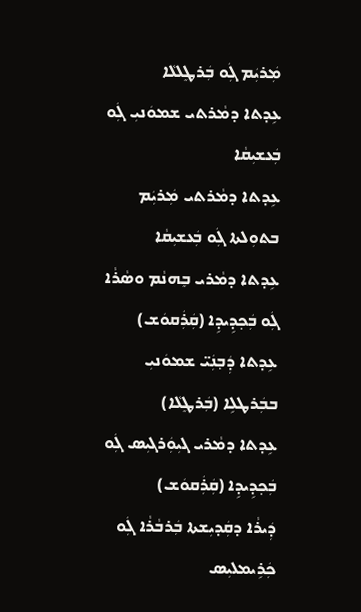ܡܲܪܝܲܡ ܓܲܘ ܒܲܪܛܸܠܠܵܐ
ܥܹܕܬܐ ܕܡܵܪܬܝ ܫܡܘܿܢܝܼ ܓܲܘ ܒܲܥܫܝܼܩܵܐ
ܥܹܕܬܐ ܕܡܵܪܬܝ ܡܲܪܝܲܡ ܒܬܘܼܠܬܐ ܓܲܘ ܒܲܥܫܝܼܩܵܐ
ܥܹܕܬܐ ܕܡܵܪܝ ܒܸܗܢܵܡ ܘܣܵܪܵܐ ܓܲܘ ܒܲܟ݂ܕܹܝܕܹܐ (ܩܲܪܲܩܘܿܫ)
ܥܹܕܬܐ ܕܲܒ݂ܢܲܝ̈ ܫܡܘܿܢܝܼ ܒܒܲܪܛܠܹܐ (ܒܲܪܛܸܠܵܐ)
ܥܹܕܬܐ ܕܡܵܪܝ ܓܝܼܘܲܪܓܝܼܣ ܓܲܘ ܒܲܟ݂ܕܹܝܕܹܐ (ܩܲܪܲܩܘܿܫ)
ܕܲܝܪܵܐ ܕܩܲܕܝܼܫܬܐ ܒܲܪܒܵܪܵܐ ܓܲܘ ܟܲܪܹܝܡܠܝܼܣ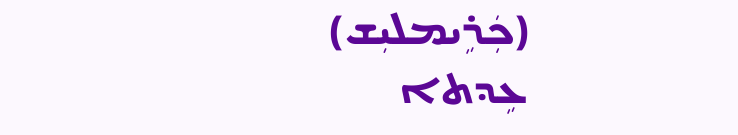(ܟܲܪܹܝܡܠܝܼܫ)
ܥܹܕܬܐ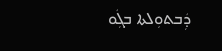ܕܲܒܬܘܼܠܬܐ ܒܓܲܘ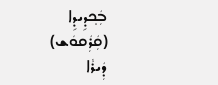ܒܲܟ݂ܕܹܝܕܹܐ (ܩܲܪܲܩܘܿܫ)
ܕܲܝܪܵܐ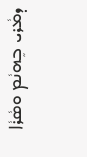ܕܡܵܪܝ ܒܸܗܢܵܡ ܘܣܵܪܵܐ